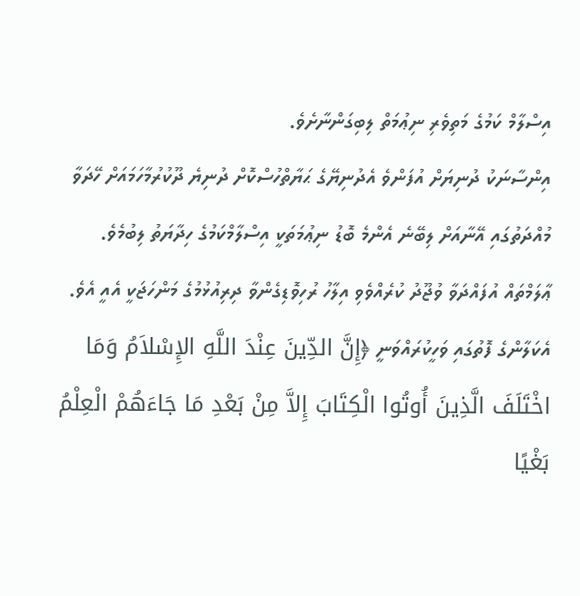އިސްލާމް ކަމުގެ މަތިވެރި ނިޢުމަތް ލިބިގަންނާށެވެ.
އިންސާނަކު ދުނިޔަށް އުފަންވެ އެދުނިޔޭގެ ޙަޔާތްހުސްކޮށް ދުނިޔެ ދޫކުރުމާހަމައަށް ހޭދަވާ މުއްދަތުގައި އޭނާއަށް ލިބޭނެ އެންމެ ބޮޑު ނިޢުމަތަކީ އިސްލާމްކަމުގެ ހިދާޔަތު ލިބުމެވެ.
ޢާލަމްތައް އުފައްދަވާ ވުޖޫދު ކުރެއްވެވި އިލާހު ރުހިވޮޑިގެންވާ ދިރިއުޅުމުގެ މަންހަޖަކީ އެއީ އެވެ. އެކަލާންގެ ފޮތުގައި ވަހީކުރައްވަނީ ﴿إِنَّ الدِّينَ عِنْدَ اللَّهِ الإِسْلاَمُ وَمَا اخْتَلَفَ الَّذِينَ أُوتُوا الْكِتَابَ إِلاَّ مِنْ بَعْدِ مَا جَاءَهُمْ الْعِلْمُ بَغْيًا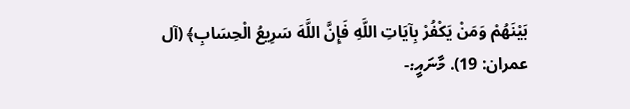بَيْنَهُمْ وَمَنْ يَكْفُرْ بِآيَاتِ اللَّهِ فَإِنَّ اللَّهَ سَرِيعُ الْحِسَابِ﴾ (آل عمران: 19). މާނައީ:-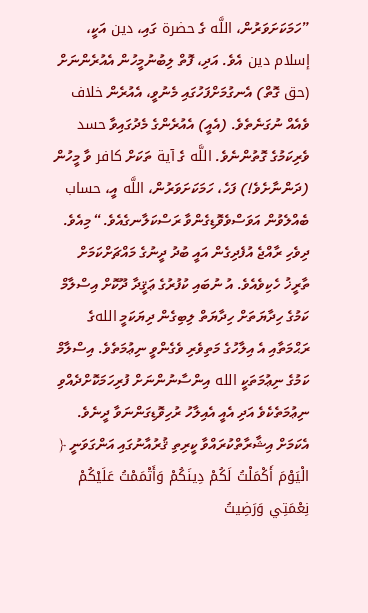”ހަމަކަށަވަރުން، اللَّه ގެ حضرة ގައި، دين އަކީ، إسلام دين އެވެ. އަދި، ފޮތް ލިބުނުމީހުން އެއުރެންނަށް (حق ގޮތް) އެނގުމަށްފަހުގައި މެނުވީ، އެއުރެން خلاف ވެއެއް ނުގަނެތެވެ. (އެއީ) އެއުރެންގެ މެދުގައިވާ حسد ވެރިކަމުގެ ގޮތުންނެވެ. اللَّه ގެ آية ތަކަށް كافر ވާ މީހުން (ދަންނާށެވެ!) ފަހެ، ހަމަކަށަވަރުން، اللَّه އީ، حساب ބެއްލެވުން އަވަސްވެވޮޑިގެންވާ ރަސްކަލާނގެއެވެ.“ މިއެވެ.
ދިވެހި ރާއްޖެ އުފެދިގެން އައީ ބުދު ދީނުގެ މައްޗަށްކަމަށް ތާރީޚު ހެކިވެއެވެ. އު ނުބައި ކުފުރުގެ ޢަޤީދާ ދޫކޮށް އިސްލާމް ކަމުގެ ހިދާޔަތަށް ހިދާޔަތް ލިބިގެން ދިޔަކަމީ اللهގެ ރަޙްމަތާއި އެ އިލާހުގެ މަތިވެރި ވެގެންވީ ނިޢުމަތެވެ. އިސްލާމް ކަމުގެ ނިޢުމަތަކީ الله އިންސާނުންނަށް ފުރިހަމަކޮށްދެއްވި ނިޢުމަތެކެވެ އަދި އެއީ އެއިލާހު ރުހިވޮޑިގަންނަވާ ދީނެވެ. އެކަމަށް އިޝާރާތްކުރައްވާ ކީރިތި ޤުރުއާނުގައި އަންގަވަނީ ﴿ الْيَوْمَ أَكْمَلْتُ لَكُمْ دِينَكُمْ وَأَتْمَمْتُ عَلَيْكُمْ نِعْمَتِي وَرَضِيتُ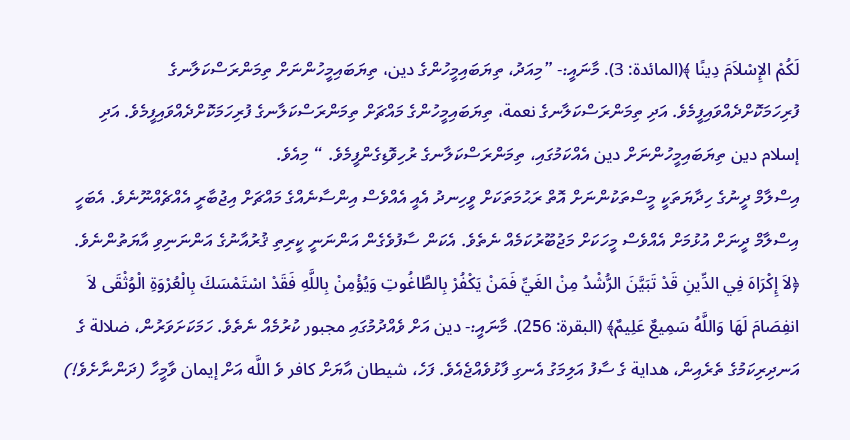لَكُمْ الإِسْلاَمَ دِينًا ﴾(المائدة: 3). މާނައީ:- ”މިއަދު، ތިޔަބައިމީހުންގެ دين، ތިޔަބައިމީހުންނަށް ތިމަންރަސްކަލާނގެ ފުރިހަމަކޮށްދެއްވައިފީމެވެ. އަދި ތިމަންރަސްކަލާނގެ نعمة، ތިޔަބައިމީހުންގެ މައްޗަށް ތިމަންރަސްކަލާނގެ ފުރިހަމަކޮށްދެއްވައިފީމެވެ. އަދި إسلام دين ތިޔަބައިމީހުންނަށް دين އެއްކަމުގައި، ތިމަންރަސްކަލާނގެ ރުހިވޮޑިގެންފީމެވެ. “ މިއެވެ.
އިސްލާމް ދީނުގެ ހިދާޔަތަކީ މީސްތަކުންނަށް އޮތް ރަޙުމަތަކަށް ވީހިނދު އެއީ އެއްވެސް އިންސާނެއްގެ މައްޗަށް އިޖުބާރީ އެއްޗެއްނޫނެވެ. އެބަހީ އިސްލާމް ދީނަށް އުޅުމަށް އެއްވެސް މީހަކަށް މަޖުބޫރުކަމެއް ނެތެވެ. އެކަން ސާފުވެގެން އަންނަނީ ކީރިތި ޤުރުއާނުގެ އަންނަނިވި އާޔަތުންނެވެ. ﴿لاَ إِكْرَاهَ فِي الدِّينِ قَدْ تَبَيَّنَ الرُّشْدُ مِنْ الغَيِّ فَمَنْ يَكْفُرْ بِالطَّاغُوتِ وَيُؤْمِنْ بِاللَّهِ فَقَدْ اسْتَمْسَكَ بِالْعُرْوَةِ الْوُثْقَى لاَ انفِصَامَ لَهَا وَاللَّهُ سَمِيعٌ عَلِيمٌ﴾ (البقرة: 256). މާނައީ:- دين އަށް ވެއްދުމުގައި مجبور ކުރުމެއް ނެތެވެ. ހަމަކަށަވަރުން، ضلالة ގެ އަނދިރިކަމުގެ ތެރެއިން، هداية ގެ ސާފު އަލިމަގު އެނގި ފާޅުވެއްޖެއެވެ. ފަހެ، شيطان އާޔަށް كافر ވެ اللَّه އަށް إيمان ވާމީހާ (ދަންނާށެވެ!)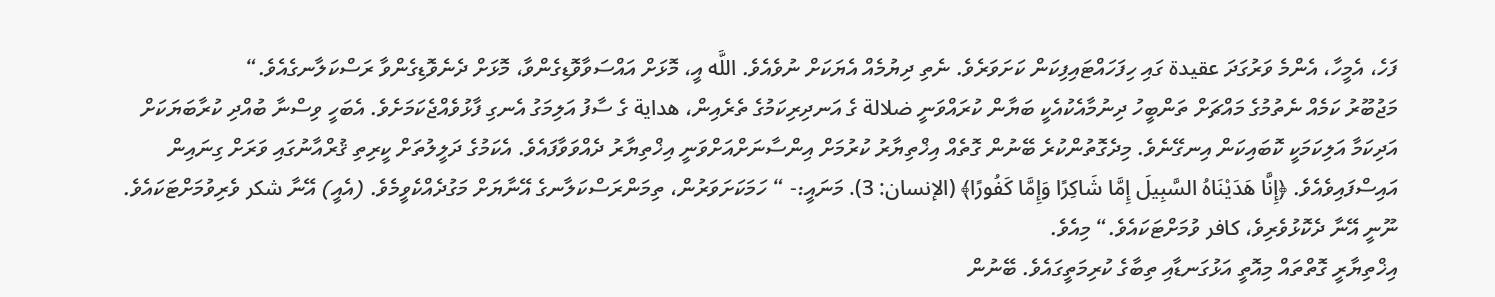ފަހެ، އެމީހާ، އެންމެ ވަރުގަދަ عقيدة ގައި ހިފަހައްޓައިފިކަން ކަށަވަރެވެ. ނެތި ދިޔުމެއް އެޔަކަށް ނުވެއެވެ. اللَّه އީ، މޮޅަށް އައްސަވާވޮޑިގެންވާ، މޮޅަށް ދެނެވޮޑިގެންވާ ރަސްކަލާނގެއެވެ.“
މަޖުބޫރު ކަމެއް ނެތުމުގެ މައްޗަށް ތަންބީހު ދިނުމާއެކުއެކީ ބަޔާން ކުރައްވަނީ ضلالة ގެ އަނދިރިކަމުގެ ތެރެއިން، هداية ގެ ސާފު އަލިމަގު އެނގި ފާޅުވެއްޖެކަމަށެވެ. އެބަހީ ވިސްނާ ބުއްދި ކުރާބަޔަކަށް އަދިކަމާ އަލިކަމަކީ ކޮބައިކަން އިނގޭނެވެ. މިދެގޮތުންކުރެ ބޭނުން ގޮތެއް އިޚްތިޔާރު ކުރުމަށް އިންސާނަށްއަށްވަނީ އިޚްތިޔާރު ދެއްވަވާފައެވެ. އެކަމުގެ ދަލީލުތަށް ކީރިތި ޤުރްއާނުގައި ވަރަށް ގިނައިން އައިސްފައިވެއެވެ. ﴿إِنَّا هَدَيْنَاهُ السَّبِيلَ إِمَّا شَاكِرًا وَإِمَّا كَفُورًا﴾ (الإنسان: 3). މަނައީ:- “ ހަމަކަށަވަރުން، ތިމަންރަސްކަލާނގެ އޭނާޔަށް މަގުދެއްކެވީމެވެ. (އެއީ) އޭނާ شكر ވެރިވުމަށްޓަކައެވެ. ނޫނީ އޭނާ ދެކޮޅުވެރިވެ، كافر ވުމަށްޓަކައެވެ.“ މިއެވެ.
އިޚްތިޔާރީ ގޮތްތައް މިއޮތީ އަޅުގަނޑާއި ތިބާގެ ކުރިމަތީގައެވެ. ބޭނުން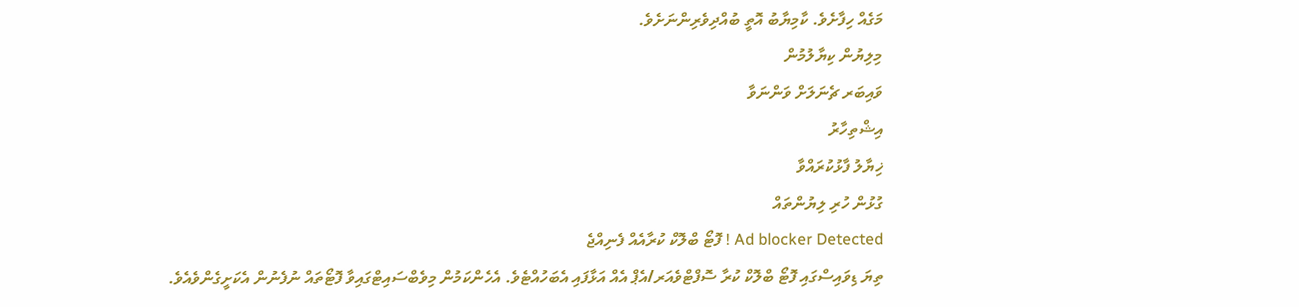މަގެއް ހިފާށެވެ. ކާމިޔާބު އޮތީ ބުއްދިވެރިންނަށެވެ.
މިލިޔުން ކިޔާލުމުން
ވައިބަރ ޗެނަލަށް ވަންނަވާ
އިޝްތިހާރު
ޚިޔާލު ފާޅުކުރައްވާ
ގުޅުން ހުރި ލިޔުންތައް
Ad blocker Detected ! ފޮޓޯ ބްލޮކް ކުރާއެއް ފެނިއްޖެ
ތިޔަ ޑިވައިސްގައި ފޮޓޯ ބްލޮކް ކުރާ ސޮފްޓްވެއަރ/އެޕް އެއް އަޅާފައި އެބަހުއްޓެވެ. އެހެންކަމުން މިވެބްސައިޓްގައިވާ ފޮޓޯތައް ނުފެނުން އެކަށީގެންވެއެވެ.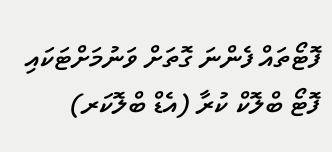ފޮޓޯތައް ފެންނަ ގޮތަށް ވަނުމަށްޓަކައި ފޮޓޯ ބްލޮކް ކުރާ (އެޑް ބްލޮކަރ)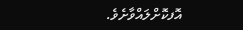އޮފކޮށްލައްވާށެވެ.